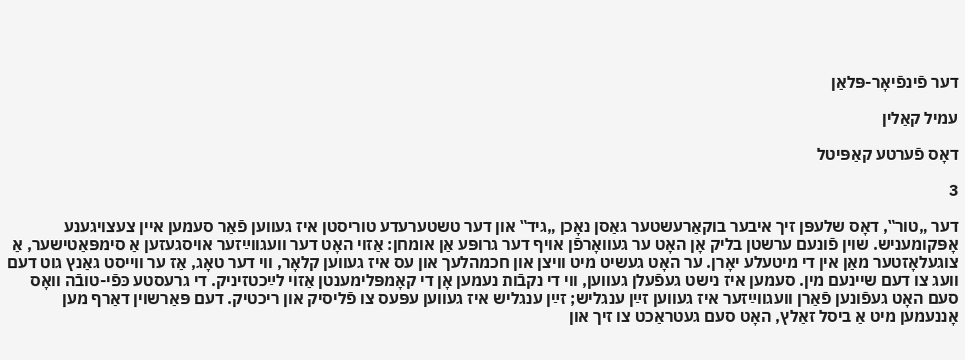דער פֿינפֿיאָר-פּלאַן

עמיל קאַלין

דאָס פֿערטע קאַפּיטל

3

דער „טור‟, דאָס שלעפּן זיך איבער בוקאַרעשטער גאַסן נאָכן „גיד‟ און דער טשטערעדע טוריסטן איז געווען פֿאַר סעמען איין צעצויגענע אָפּקומעניש. שוין פֿונעם ערשטן בליק אָן האָט ער געוואָרפֿן אויף דער גרופּע אַן אומחן: אַזוי האָט דער וועגווײַזער אויסגעזען אַ סימפּאַטישער, אַ צוגעלאָזטער מאַן אין די מיטעלע יאָרן. ער האָט געשיט מיט וויצן און חכמהלעך און עס איז געווען קלאָר, ווי דער טאָג, אַז ער ווייסט גאַנץ גוט דעם וועג צו דעם שיינעם מין. סעמען איז נישט געפֿעלן געווען, ווי די נקבֿות נעמען אָן די קאָמפּלימענטן אַזוי לײַכטזיניק. די גרעסטע כּפֿי-טובֿה וואָס סעם האָט געפֿונען פֿאַרן וועגווײַזער איז געווען זײַן ענגליש; זײַן ענגליש איז געווען עפּעס צו פֿליסיק און ריכטיק. דעם פּאַרשוין דאַרף מען אָננעמען מיט אַ ביסל זאַלץ, האָט סעם געטראַכט צו זיך און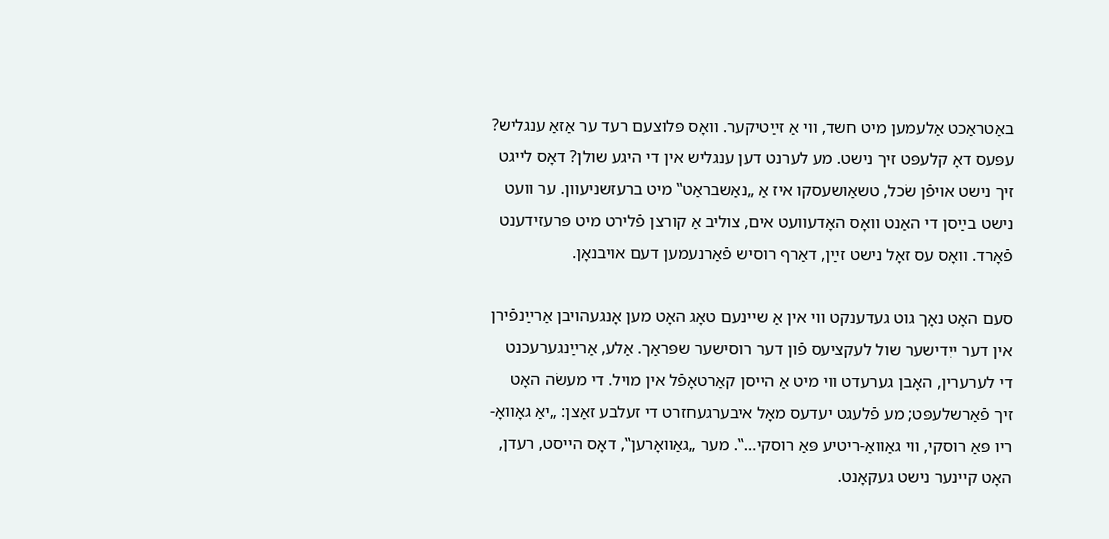באַטראַכט אַלעמען מיט חשד, ווי אַ זײַטיקער. וואָס פּלוצעם רעד ער אַזאַ ענגליש? עפּעס דאָ קלעפּט זיך נישט. מע לערנט דען ענגליש אין די היגע שולן? דאָס לייגט זיך נישט אויפֿן שׂכל, טשאַושעסקו איז אַ „נאַשבראַט‟ מיט ברעזשניעוון. ער וועט נישט בײַסן די האַנט וואָס האָדעוועט אים, צוליב אַ קורצן פֿלירט מיט פּרעזידענט פֿאָרד. וואָס עס זאָל נישט זײַן, דאַרף רוסיש פֿאַרנעמען דעם אויבנאָן.

סעם האָט נאָך גוט געדענקט ווי אין אַ שיינעם טאָג האָט מען אָנגעהויבן אַרײַנפֿירן אין דער ייִדישער שול לעקציעס פֿון דער רוסישער שפּראַך. אַלע, אַרײַנגערעכנט די לערערין, האָבן גערעדט ווי מיט אַ הייסן קאַרטאָפֿל אין מויל. די מעשׂה האָט זיך פֿאַרשלעפּט; מע פֿלעגט יעדעס מאָל איבערגעחזרט די זעלבע זאַצן: „יאַ גאָוואָ-ריו פּאַ רוסקי, ווי גאַוואַ-ריטיע פּאַ רוסקי…‟. מער „גאַוואָרען‟, דאָס הייסט, רעדן, האָט קיינער נישט געקאָנט.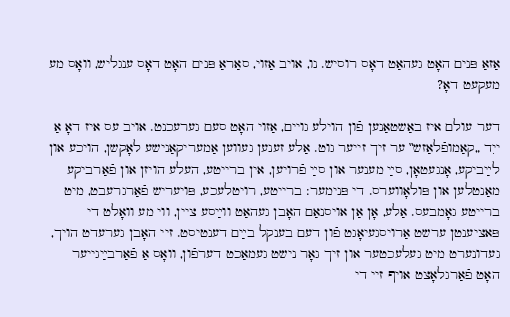אַזאַ פּנים האָט געהאַט דאָס רוסיש. נו, אויב אַזוי, סאַראַ פּנים האָט דאָס ענגליש, וואָס מע מעקעט דאָ?

דער עולם איז באַשטאַנען פֿון הוילע גויים, אַזוי האָט סעם גערעכנט. אויב עס איז דאָ אַ ייִד „קאַמופֿלאַזש‟ ער זיך זייער גוט. אַלע זענען געווען אַמעריקאַנישע לאָקשן, הויכע און לײַביקע, אָנגעטאָן, סײַ מענער און סײַ פֿרויען, אין ברייטע, העלע הויזן און פֿאַרביקע מאַנטלען און פּולאָווערס. די פּנימער: ברייטע, רויטלעכע, פּויעריש פֿאַרגרעבט, מיט ברייטע גאָמבעס. אַלע, אָן אַן אויסנאַם האָבן געהאַט ווײַסע ציין, ווי מע וואָלט די פּאציענטן ערשט אַרויסגעיאָגט פֿון דעם בענקל בײַם דענטיסט. זיי האָבן גערעדט הויך, געדונערט מיט געלעכטער און זיך גאָר נישט געמאַכט דערפֿון, וואָס אַ פֿאַרבײַגייער האָט פֿאַרגלאָצט אויף זיי די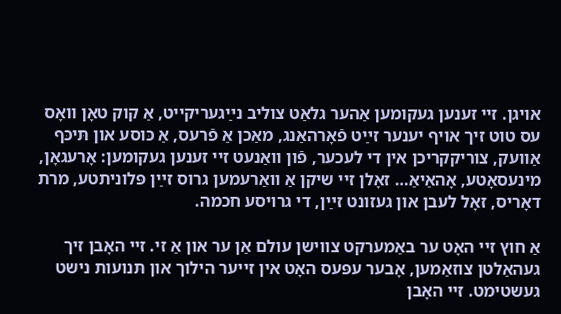אויגן. זיי זענען געקומען אַהער גלאַט צוליב נײַגעריקייט, אַ קוק טאָן וואָס עס טוט זיך אויף יענער זײַט פֿאָרהאַנג, מאַכן אַ פֿרעס, אַ כּוסע און תּיכּף אַוועק, צוריקקריכן אין די לעכער, פֿון וואַנעט זיי זענען געקומען: אָרעגאָן, מינעסאָטע, אָהאַיאַ… זאָלן זיי שיקן אַ וואַרעמען גרוס זײַן פּלוניתטע, מרת דאָריס, זאָל לעבן און געזונט זײַן, די גרויסע חכמה.

אַ חוץ זיי האָט ער באַמערקט צווישן עולם אַן ער און אַ זי. זיי האָבן זיך געהאַלטן צוזאַמען, אָבער עפּעס האָט אין זייער הילוך און תּנועות נישט געשטימט. זיי האָבן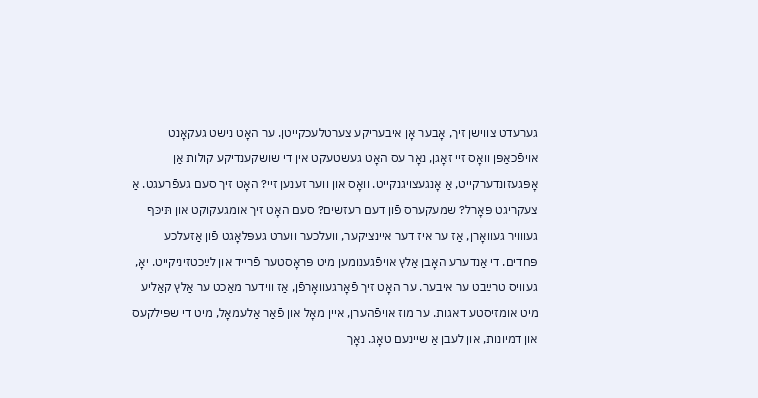גערעדט צווישן זיך, אָבער אָן איבעריקע צערטלעכקייטן. ער האָט נישט געקאָנט אויפֿכאַפּן וואָס זיי זאָגן, נאָר עס האָט געשטעקט אין די שושקענדיקע קולות אַן אָפּגעזונדערקייט, אַ אָנגעצויגנקייט. וואָס און ווער זענען זיי? האָט זיך סעם געפֿרעגט. אַ צעקריגט פּאָרל? שמעקערס פֿון דעם רעזשים? סעם האָט זיך אומגעקוקט און תּיכּף געווויר געוואָרן, אַז ער איז דער איינציקער, וועלכער ווערט געפּלאָגט פֿון אַזעלכע פּחדים. די אַנדערע האָבן אַלץ אויפֿגענומען מיט פּראָסטער פֿרייד און לײַכטזיניקייט. יאָ, געוויס טרײַבט ער איבער. ער האָט זיך פֿאָרגעוואָרפֿן, אַז ווידער מאַכט ער אַלץ קאַליע מיט אומזיסטע דאגות. ער מוז אויפֿהערן, איין מאָל און פֿאַר אַלעמאָל, מיט די שפּילקעס און דמיונות, און לעבן אַ שיינעם טאָג. נאָך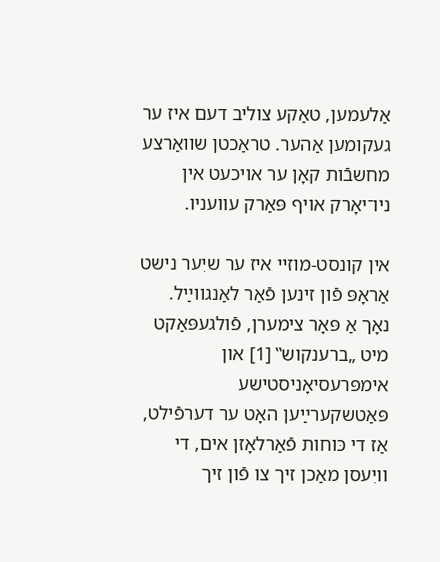אַלעמען, טאַקע צוליב דעם איז ער געקומען אַהער. טראַכטן שוואַרצע מחשבֿות קאָן ער אויכעט אין ניו־יאָרק אויף פּאַרק עוועניו.

אין קונסט-מוזיי איז ער שיִער נישט אַראָפּ פֿון זינען פֿאַר לאַנגווײַל. נאָך אַ פּאָר צימערן, פֿולגעפּאַקט מיט „ברענקוש‟ [1] און אימפּרעסיאָניסטישע פּאַטשקערײַען האָט ער דערפֿילט, אַז די כּוחות פֿאַרלאָזן אים, די וויִעסן מאַכן זיך צו פֿון זיך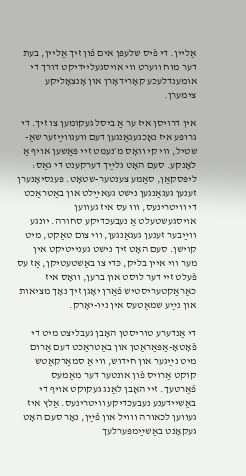אַליין. די פֿיס שלעפּן אים פֿון זיך אַליין, בעת דער מוח ווערט ווי אויסגעליידיקט דורך די אומענדלעכע קאָרידאָרן און אָנצאָליקע צימערן.

אין דרויסן איז ער אַ ביסל געקומען צו זיך. די גרופּע איז נאָכגעגאַנגען דעם וועגווײַזער שאַ-שטיל, ווי קי וואָס מ׳נעמט זיי פּאַשען אויף אַ לאָנקע. סעם האָט גלײַך דערקענט די גאַס: ליפּסקאַן, סאַמע צענטער-שטאָט. פּענסיאָנערן זענען געגאַנגען נישט געאײַלט און באַטראַכט די וויטרינעס, וווּ עס איז געווען אויסגעשטעלט אַ נעבעכדיקע סחורה. יונגע ווײַבער זענען געגאַנגען, ווי צום טאַקט, מיט קוישן. סעם האָט זיך נישט גענייטיקט אין מער ווי איין בליק, כּדי צו באַשטעטיקן, אַז עס פֿעלט זיי דער לוסט און ברען, וואָס איז כאַראַקטעריסטיש פֿאַרן יאָגן זיך נאָך מציאות און נײַע שמאַטעס אין ניו-יאָרק.

די אַנדערע טוריסטן האָבן געבליצט מיט די פֿאָטאָ-אַפּאַראַטן און באַטראַכט דעם אַרום מיט נײַגער און חידוש, ווי אַ סמאַרקאַטש קוקט אַרויס פֿון אונטער דער מאַמעס פֿאַרטעך. זיי האָבן לאַנג געקוקט אויף די באַשיידענע נעבעכדיקע וויטרינעס. אַלץ איז געווען לכאורה ווויל און פֿײַן, נאָר סעם האָט געקאָנט באַשײַמפּערלעך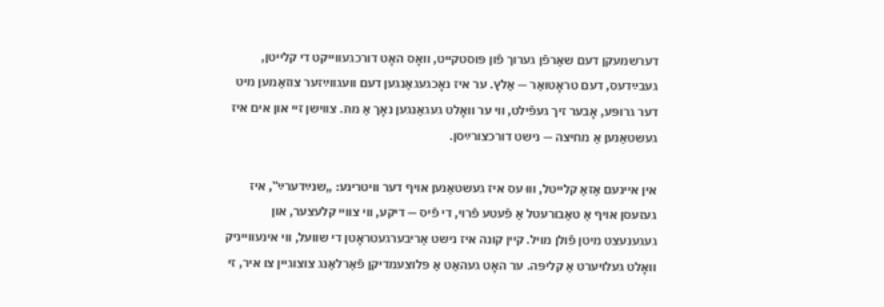דערשמעקן דעם שאַרפֿן גערוך פֿון פּוסטקייט, וואָס האָט דורכגעווייקט די קלייטן, געבײַדעס, דעם טראָטואַר — אַלץ. ער איז נאָכגעגאַנגען דעם וועגווײַזער צוזאַמען מיט דער גרופּע, אָבער זיך געפֿילט, ווי ער וואָלט געגאַנגען נאָך אַ מת. צווישן זיי און אים איז געשטאַנען אַ מחיצה — נישט דורכצורײַסן.

אין איינעם אַזאַ קלייטל, וווּ עס איז געשטאַנען אויף דער וויטרינע: „שנײַדערײַ‟, איז געזעסן אויף אַ טאַבורעטל אַ פֿעטע פֿרוי, די פֿיס — דיקע, ווי צוויי קלעצער, און געגענעצט מיטן פֿולן מויל. קיין קונה איז נישט אַריבערגעטראָטן די שוועל, ווי אינעווייניק וואָלט געלויערט אַ קליפּה. ער האָט געהאַט אַ פּלוצעמדיקן פֿאַרלאַנג צוצוגיין צו איר, זי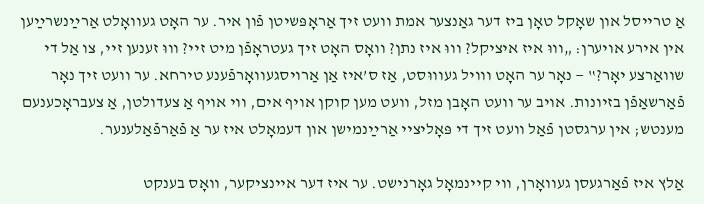אַ טרייסל און שאָקל טאָן ביז דער גאַנצער אמת וועט זיך אַראָפּשיטן פֿון איר. ער האָט געוואָלט אַרײַנשרײַען אין אירע אויערן: „וווּ איז איציקל? וווּ איז נתן? וואָס האָט זיך געטראָפֿן מיט זיי? וווּ זענען זיי, צו אַל די שוואַרצע יאָר?‟ — נאָר ער האָט ווויל געוווּסט, אַז ס’איז אַן אַרויסגעוואָרפֿענע טירחא. ער וועט זיך נאָר פֿאַרשאַפֿן בזיונות. אויב ער וועט האָבן מזל, וועט מען קוקן אויף אים, ווי אויף אַ צעדולטן, אַ צעבראָכענעם מענטש; אין ערגסטן פֿאַל וועט זיך די פּאָליציי אַרײַנמישן און דעמאָלט איז ער אַ פֿאַרפֿאַלענער.

אַלץ איז פֿאַרגעסן געוואָרן, ווי קיינמאָל גאָרנישט. ער איז דער איינציקער, וואָס בענקט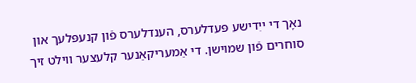נאָך די ייִדישע פּעדלערס, הענדלערס פֿון קנעפּלעך און סוחרים פֿון שמוישן. די אַמעריקאַנער קלעצער ווילט זיך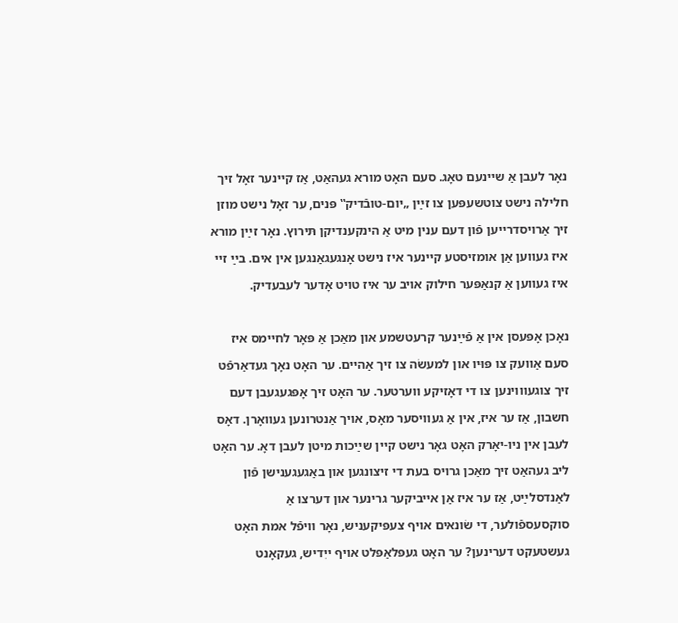נאָר לעבן אַ שיינעם טאָג. סעם האָט מורא געהאַט, אַז קיינער זאָל זיך חלילה נישט צוטשעפּען צו זײַן „יום-טובֿדיק‟ פּנים, ער זאָל נישט מוזן זיך אַרויסדרייען פֿון דעם ענין מיט אַ הינקענדיקן תּירוץ. נאָר זײַן מורא איז געווען אַן אומזיסטע קיינער איז נישט אָנגעגאַנגען אין אים. בײַ זיי איז געווען אַ קנאַפּער חילוק אויב ער איז טויט אָדער לעבעדיק.

נאָכן אָפּעסן אין אַ פֿײַנער קרעטשמע און מאַכן אַ פּאָר לחיימס איז סעם אַוועק צו פּוּיו און למעשׂה צו זיך אַהיים. ער האָט נאָך געדאַרפֿט זיך צוגעוווינען צו די דאָזיקע ווערטער. ער האָט זיך אָפּגעגעבן דעם חשבון, אַז ער איז, אין אַ געוויסער מאָס, אויך אַנטרונען געוואָרן. דאָס לעבן אין ניו-יאָרק האָט גאָר נישט קיין שײַכות מיטן לעבן דאָ. ער האָט ליב געהאַט זיך מאַכן גרויס בעת די זיצונגען און באַגעגענישן פֿון לאַנדסלײַט, אַז ער איז אַן אייביקער גרינער און דערצו אַ סוקסעספֿולער, די שׂונאים אויף צעפּיקעניש, נאָר וויפֿל אמת האָט געשטעקט דערינען? ער האָט געפּלאַפּלט אויף ייִדיש, געקאָנט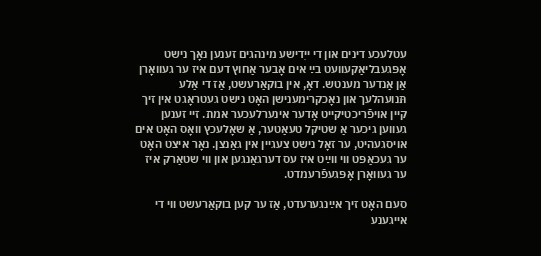עטלעכע דינים און די ייִדישע מינהגים זענען נאָך נישט אָפּגעבליאַקעוועט בײַ אים אָבער אַחוץ דעם איז ער געוואָרן אַן אַנדער מענטש. דאָ, אין בוקאַרעשט, אַז די אַלע תּנועהלעך און נאָכקרימענישן האָט נישט געטראָגט אין זיך קיין אויפֿריכטיקייט אָדער אינערלעכער אמת. זיי זענען געווען גיכער אַ שטיקל טעאַטער, אַ שאָלעכץ וואָס האָט אים אויסגעהיט, ער זאָל נישט צעגיין אין גאַנצן. נאָר איצט האָט ער געכאַפּט ווי ווײַט איז עס דערגאַנגען און ווי שטאַרק איז ער געוואָרן אָפּגעפֿרעמדט.

סעם האָט זיך אײַנגערעדט, אַז ער קען בוקאַרעשט ווי די אייגענע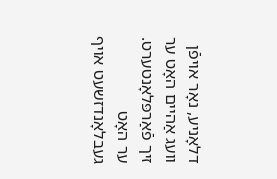דלאָניע, נאָר אויפֿן וועג אַהיים האָט ער זיך פֿאַרפּלאָנטערט. ער האָט געבלאָנדזשעט אויף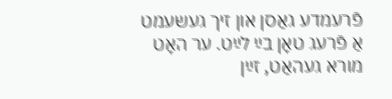פֿרעמדע גאַסן און זיך געשעמט אַ פֿרעג טאָן בײַ לײַט. ער האָט מורא געהאַט, זײַן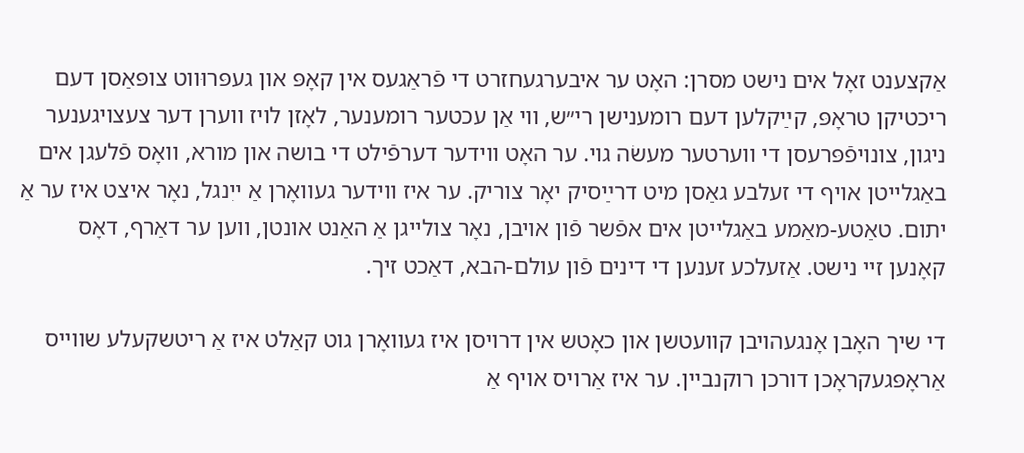אַקצענט זאָל אים נישט מסרן: האָט ער איבערגעחזרט די פֿראַגעס אין קאָפּ און געפּרוּווט צופּאַסן דעם ריכטיקן טראָפּ, קײַקלען דעם רומענישן רי״ש, ווי אַן עכטער רומענער, לאָזן לויז ווערן דער צעצויגענער ניגון, צונויפֿפּרעסן די ווערטער מעשׂה גוי. ער האָט ווידער דערפֿילט די בושה און מורא, וואָס פֿלעגן אים באַגלייטן אויף די זעלבע גאַסן מיט דרײַסיק יאָר צוריק. ער איז ווידער געוואָרן אַ ייִנגל, נאָר איצט איז ער אַ יתום. טאַטע-מאַמע באַגלייטן אים אפֿשר פֿון אויבן, נאָר צולייגן אַ האַנט אונטן, ווען ער דאַרף, דאָס קאָנען זיי נישט. אַזעלכע זענען די דינים פֿון עולם-הבא, דאַכט זיך.

די שיך האָבן אָנגעהויבן קוועטשן און כאָטש אין דרויסן איז געוואָרן גוט קאַלט איז אַ ריטשקעלע שווייס אַראָפּגעקראָכן דורכן רוקנביין. ער איז אַרויס אויף אַ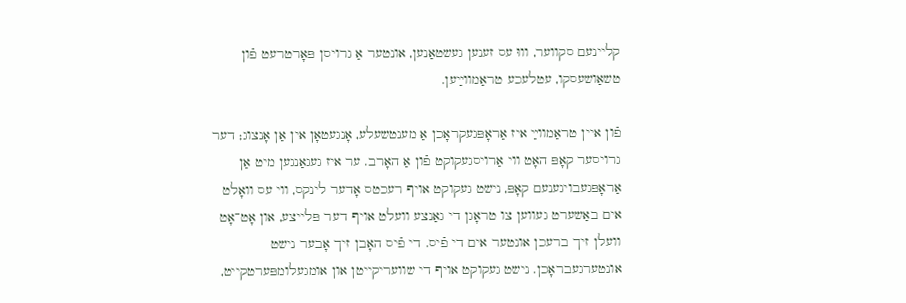קליינעם סקווער, וווּ עס זענען געשטאַנען, אונטער אַ גרויסן פּאָרטרעט פֿון טשאַושעסקו, עטלעכע טראַמווײַען.

פֿון איין טראַמווײַ איז אַראָפּגעקראָכן אַ מענטשעלע, אָנגעטאָן אין אַן אָנצוג; דער גרויסער קאָפּ האָט ווי אַרויסגעקוקט פֿון אַ האָרב. ער איז געגאַנגען מיט אַן אַראָפּגעבויגענעם קאָפּ, נישט געקוקט אויף רעכטס אָדער לינקס, ווי עס וואָלט אים באַשערט געווען צו טראָגן די גאַנצע וועלט אויף דער פּלייצע, און אָט־אָט וועלן זיך ברעכן אונטער אים די פֿיס. די פֿיס האָבן זיך אָבער נישט אונטערגעבראָכן. נישט געקוקט אויף די שוועריקייטן און אומגעלומפּערטקייט,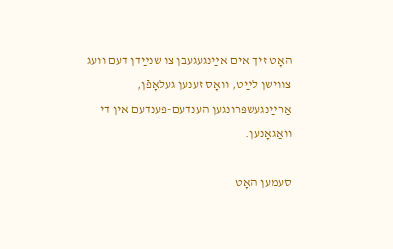האָט זיך אים אײַנגעגעבן צו שנײַדן דעם וועג צווישן לײַט, וואָס זענען געלאָפֿן, אַרײַנגעשפּרונגען הענדעם-פּענדעם אין די וואַגאָנען.

סעמען האָט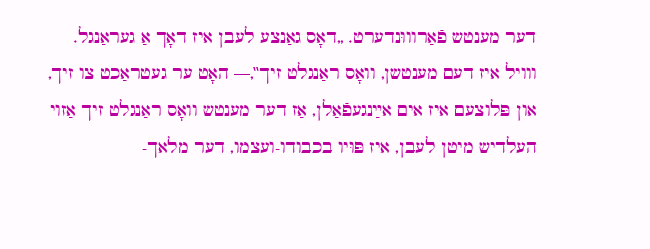דער מענטש פֿאַרוווּנדערט. „דאָס גאַנצע לעבן איז דאָך אַ געראַנגל. ווויל איז דעם מענטשן, וואָס ראַנגלט זיך‟,— האָט ער געטראַכט צו זיך, און פּלוצעם איז אים אײַנגעפֿאַלן, אַז דער מענטש וואָס ראַנגלט זיך אַזוי העלדיש מיטן לעבן, איז פּוּיו בכבודו-ועצמו, דער מלאך-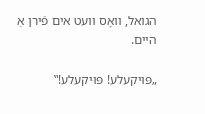הגואל, וואָס וועט אים פֿירן אַ היים.

„פּוּיקעלע! פּוּיקעלע!‟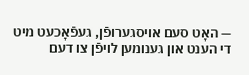— האָט סעם אויסגערופֿן, געפֿאָכעט מיט די הענט און גענומען לויפֿן צו דעם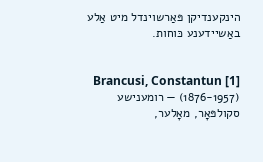הינקענדיקן פּאַרשוינדל מיט אַלע באַשיידענע כּוחות.


[1] Brancusi, Constantun (1876-1957) — רומענישע סקולפּאָר, מאָלער,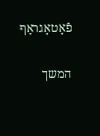פֿאָטאָגראַף

המשך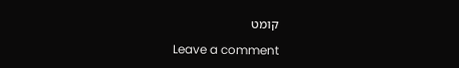קומט

Leave a comment